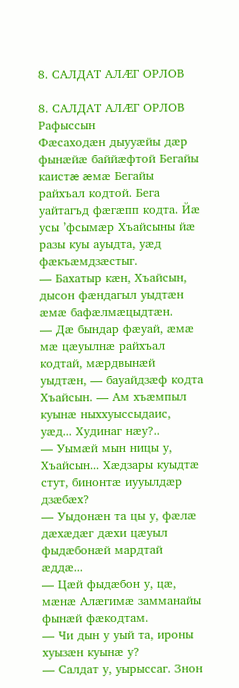8. САЛДАТ АЛÆГ ОРЛОВ

8. САЛДАТ АЛÆГ ОРЛОВ
Рафыссын
Фæсаходæн дыууæйы дæр фынæйæ баййæфтой Бегайы каистæ æмæ Бегайы райхъал кодтой. Бега уайтагъд фæгæпп кодта. Йæ усы ’фсымæр Хъайсыны йæ разы куы ауыдта, уæд фæкъæмдзæстыг.
— Бахатыр кæн, Хъайсын, дысон фæндагыл уыдтæн æмæ бафæлмæцыдтæн.
— Дæ бындар фæуай, æмæ мæ цæуылнæ райхъал кодтай, мæрдвынæй уыдтæн, — бауайдзæф кодта Хъайсын. — Ам хъæмпыл куынæ ныххуыссыдаис, уæд... Худинаг нæу?..
— Уымæй мын ницы у, Хъайсын... Хæдзары куыдтæ стут, бинонтæ иууылдæр дзæбæх?
— Уыдонæн та цы у, фæлæ дæхæдæг дæхи цæуыл фыдæбонæй мардтай æддæ...
— Цæй фыдæбон у, цæ, мæнæ Алæгимæ замманайы фынæй фæкодтам.
— Чи дын у уый та, ироны хуызæн куынæ у?
— Салдат у, уырыссаг. Знон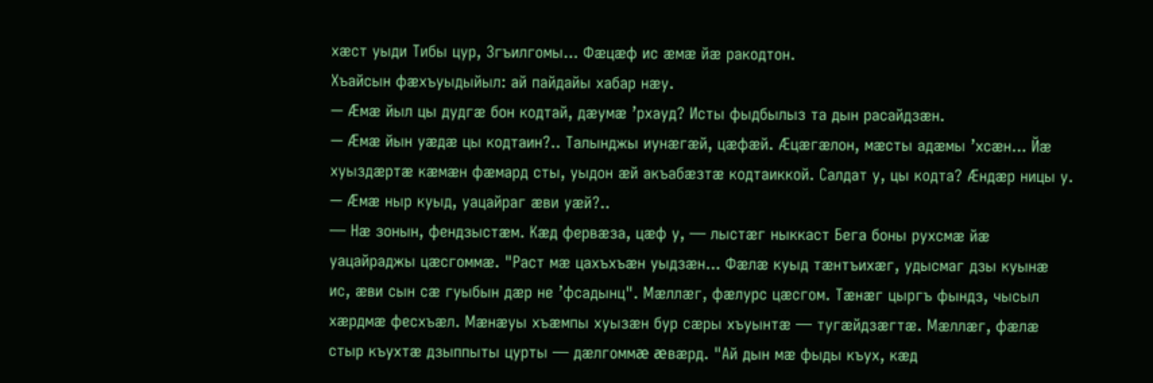хæст уыди Тибы цур, Згъилгомы... Фæцæф ис æмæ йæ ракодтон.
Хъайсын фæхъуыдыйыл: ай пайдайы хабар нæу.
— Æмæ йыл цы дудгæ бон кодтай, дæумæ ’рхауд? Исты фыдбылыз та дын расайдзæн.
— Æмæ йын уæдæ цы кодтаин?.. Талынджы иунæгæй, цæфæй. Æцæгæлон, мæсты адæмы ’хсæн... Йæ хуыздæртæ кæмæн фæмард сты, уыдон æй акъабæзтæ кодтаиккой. Салдат у, цы кодта? Æндæр ницы у.
— Æмæ ныр куыд, уацайраг æви уæй?..
— Нæ зонын, фендзыстæм. Кæд фервæза, цæф у, — лыстæг ныккаст Бега боны рухсмæ йæ уацайраджы цæсгоммæ. "Раст мæ цахъхъæн уыдзæн... Фæлæ куыд тæнтъихæг, удысмаг дзы куынæ ис, æви сын сæ гуыбын дæр не ’фсадынц". Мæллæг, фæлурс цæсгом. Тæнæг цыргъ фындз, чысыл хæрдмæ фесхъæл. Мæнæуы хъæмпы хуызæн бур сæры хъуынтæ — тугæйдзæгтæ. Мæллæг, фæлæ стыр къухтæ дзыппыты цурты — дæлгоммæ æвæрд. "Ай дын мæ фыды къух, кæд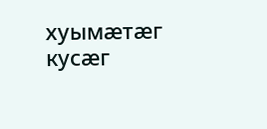хуымæтæг кусæг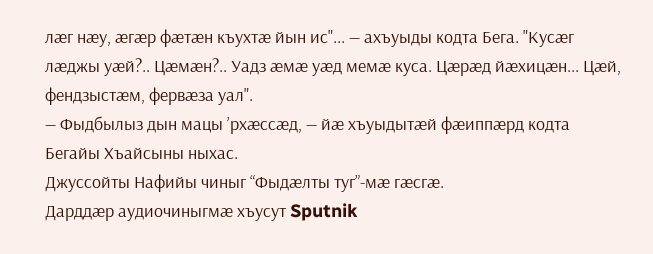лæг нæу, æгæр фæтæн къухтæ йын ис"... — ахъуыды кодта Бега. "Кусæг лæджы уæй?.. Цæмæн?.. Уадз æмæ уæд мемæ куса. Цæрæд йæхицæн... Цæй, фендзыстæм, фервæза уал".
— Фыдбылыз дын мацы ’рхæссæд, — йæ хъуыдытæй фæиппæрд кодта Бегайы Хъайсыны ныхас.
Джуссойты Нафийы чиныг “Фыдæлты туг”-мæ гæсгæ.
Дарддæр аудиочиныгмæ хъусут Sputnik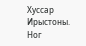Хуссар Ирыстоны.
Ног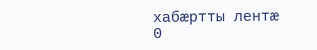хабӕртты лентӕ
0